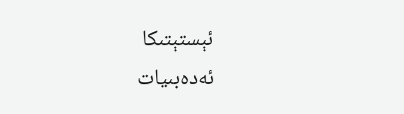ئېستېتىكا
ئەدەبىيات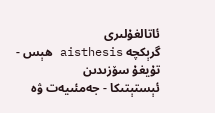ئاتالغۇلىرى
گرېكچە aisthesis ھېس - تۇيغۇ سۆزىدىن
ئېستېتىكا - جەمئىيەت ۋە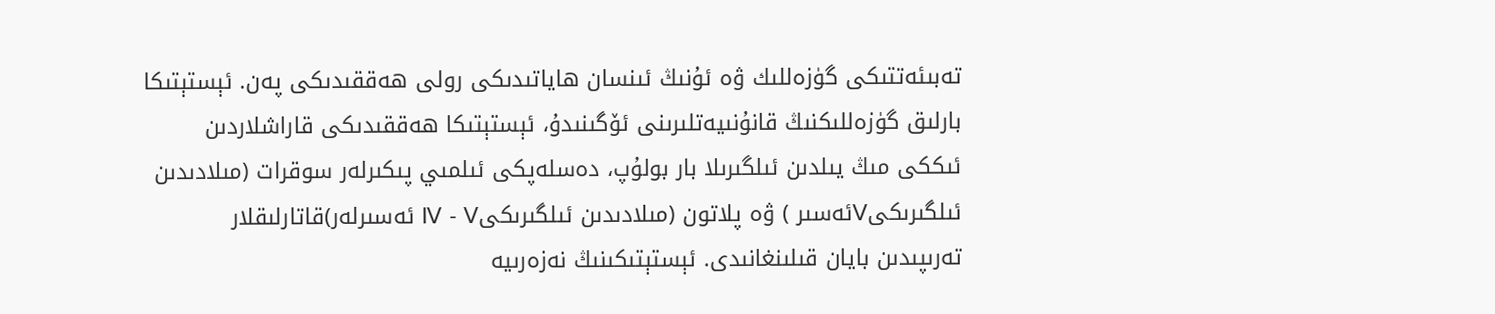تەبىئەتتىكى گۈزەللىك ۋە ئۇنىڭ ئىنسان ھاياتىدىكى رولى ھەققىدىكى پەن. ئېستېتىكا بارلىق گۈزەللىكنىڭ قانۇنىيەتلىرىنى ئۆگىنىدۇ، ئېستېتىكا ھەققىدىكى قاراشلاردىن ئىككى مىڭ يىلدىن ئىلگىرىلا بار بولۇپ، دەسلەپكى ئىلمىي پىكىرلەر سوقرات (مىلادىدىن ئىلگىرىكىⅤئەسىر ) ۋە پلاتون (مىلادىدىن ئىلگىرىكىⅣ - Ⅴ ئەسىرلەر)قاتارلىقلار تەرىپىدىن بايان قىلىنغانىدى. ئېستېتىكىنىڭ نەزەرىيە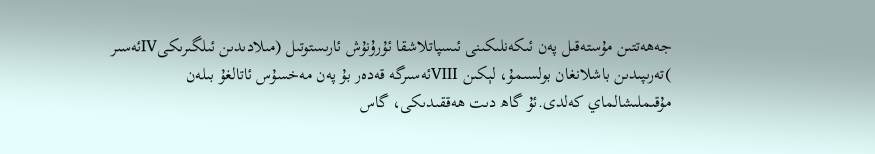جەھەتتىن مۇستەقىل پەن ئىكەنلىكىنى ئىسپاتلاشقا ئۇرۇنۇش ئارىستوتىل (مىلادىدىن ئىلگىرىكىⅣئەسىر )تەرىپىدىن باشلانغان بولسىمۇ، لېكىن Ⅷئەسىرگە قەدەر بۇ پەن مەخسۇس ئاتالغۇ بىلەن مۇقىملىشالماي كەلدى.ئۇ گاھ دىت ھەققىدىكى، گاس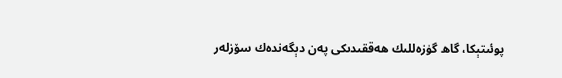پوئىتېكا، گاھ گۈزەللىك ھەققىدىكى پەن دېگەندەك سۆزلەر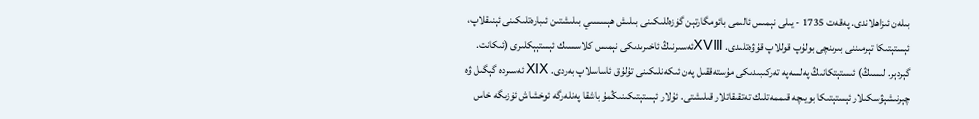بىلەن ئىزاھلاندى. پەقەت 1735 - يىلى نېمىس ئالىمى بائومگارتېن گۈزەللىكىنى بىلىش ھېسسىي بىلىشتىن ئىبارەتلىكىنى ئېنىقلاپ، ئېستېتىكا تېرمىننى بىرىنچى بولۇپ قوللاپ قۇۋەتلىدى. ⅩⅤⅢئەسىرنىڭ ئاخىرىدىكى نېمىس كلاسسىك ئېستېېكلىرى (ئىكانت. گېردېر. لىسىڭ) ئىستېتكانىڭ پەلسەپە تەركىبىدىكى مۇستەققىل پەن ئىكەنلىكىنى تۇلۇق ئاساسلاپ بەردى. ⅪⅩ ئەسىردە گېگىل ۋە چېرنىشېۋسكىلار ئېستېتىكا بويىچە قىممەتلىك تەتقىقاتلار قىلىشتى. ئۇلار ئېستېتىكىنىڭمۇ باشقا پەنلەرگە ئوخشاش ئۈزىگە خاس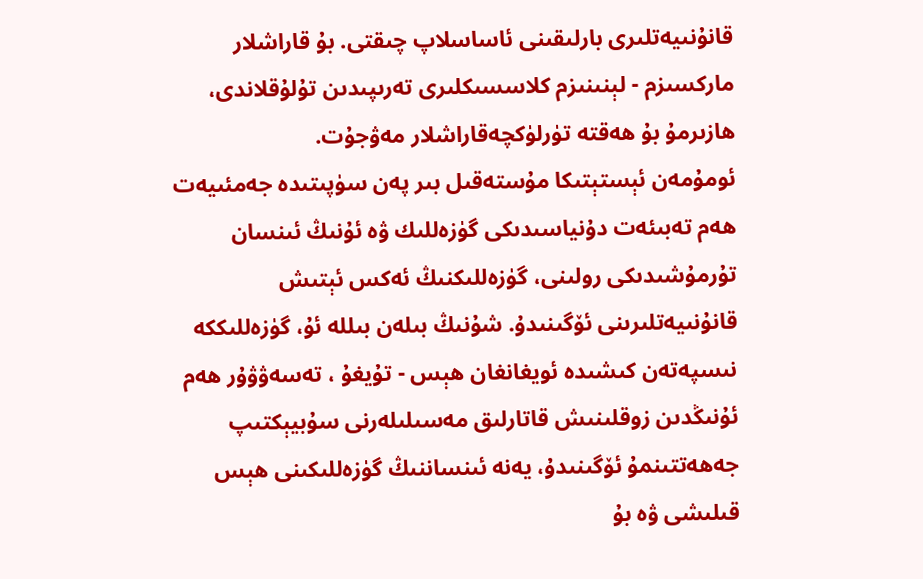قانۇنىيەتلىرى بارلىقىنى ئاساسلاپ چىقتى. بۇ قاراشلار ماركسىزم - لېنىنىزم كلاسسىكلىرى تەرىپىدىن تۇلۇقلاندى، ھازىرمۇ بۇ ھەقتە تۈرلۈكچەقاراشلار مەۋجۇت.
ئومۇمەن ئېستېتىكا مۇستەقىل بىر پەن سۈپىتىدە جەمئىيەت ھەم تەبىئەت دۇنياسىدىكى گۈزەللىك ۋە ئۇنىڭ ئىنسان تۇرمۇشىدىكى رولىنى، گۈزەللىكنىڭ ئەكس ئېتىش قانۇنىيەتلىرىنى ئۆگىنىدۇ. شۇنىڭ بىلەن بىللە ئۇ، گۈزەللىككە نىسپەتەن كىشىدە ئويغانغان ھېس - تۇيغۇ ، تەسەۋۋۇر ھەم ئۇنىڭدىن زوقلىنىش قاتارلىق مەسىلىلەرنى سۇبيېكتىپ جەھەتتىنمۇ ئۆگىنىدۇ، يەنە ئىنساننىڭ گۈزەللىكىنى ھېس قىلىشى ۋە بۇ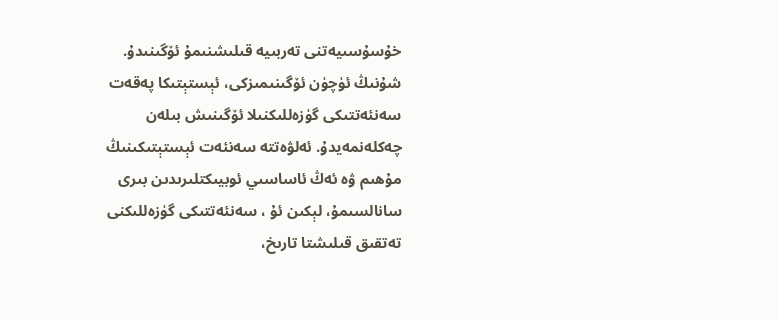خۇسۇسىيەتنى تەربىيە قىلىشنىمۇ ئۆگىنىدۇ. شۇنىڭ ئۈچۈن ئۆگىنىمىزكى، ئېستېتىكا پەقەت سەنئەتتىكى گۈزەللىكنىلا ئۆگىنىش بىلەن چەكلەنمەيدۇ. ئەلۋەتتە سەنئەت ئېستېتىكىنىڭ مۇھىم ۋە ئەڭ ئاساسىي ئوبيىكتلىرىدىن بىرى سانالسىمۇ، لېكىن ئۇ ، سەنئەتتىكى گۈزەللىكنى تەتقىق قىلىشتا تارىخ،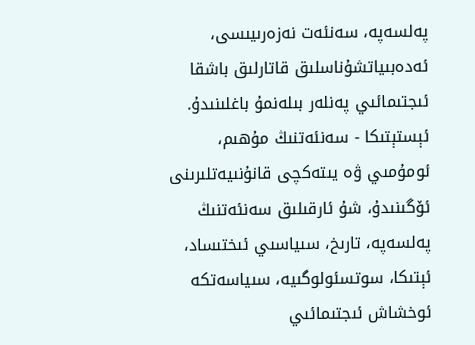پەلسەپە، سەنئەت نەزەرىيىسى، ئەدەبىياتشۇناسلىق قاتارلىق باشقا ئىجتىمائىي پەنلەر بىلەنمۇ باغلىنىدۇ.
ئېستېتىكا - سەنئەتنىڭ مۇھىم، ئومۇمىي ۋە يىتەكچى قانۇنىيەتلىرىنى ئۆگىنىدۇ، شۇ ئارقىلىق سەنئەتنىڭ پەلسەپە، تارىخ، سىياسىي ئىختىساد، ئېتىكا، سوتسئولوگىيە، سىياسەتكە ئوخشاش ئىجتىمائىي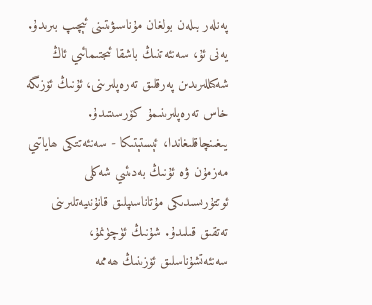پەنلەر بىلەن بولغان مۇناسىۋىتىنى ئېچىپ بىرىدۇ. يەنى ئۇ، سەنئەتنىڭ باشقا ئىجتىمائىي ئاڭ شەكىللىرىدىن پەرقلىق تەرەپلىرىنى، ئۇنىڭ ئۆزىگە خاس تەرەپلىرىنىمۇ كۆرسىتىدۇ. يىغىنچاقلىغاندا، ئېستېتىكا - سەنئەتتكى ھاياتىي مەزمۇن ۋە ئۇنىڭ بەدىئىي شەكلى ئوتتۇرىسىدىكى مۇتاناسىپلىق قانۇنىيەتلىرىنى تەتقىق قىلىدۇ. شۇنىڭ ئۈچۈنمۇ، سەنئەتشۇناسلىق ئۆزىنىڭ ھەممە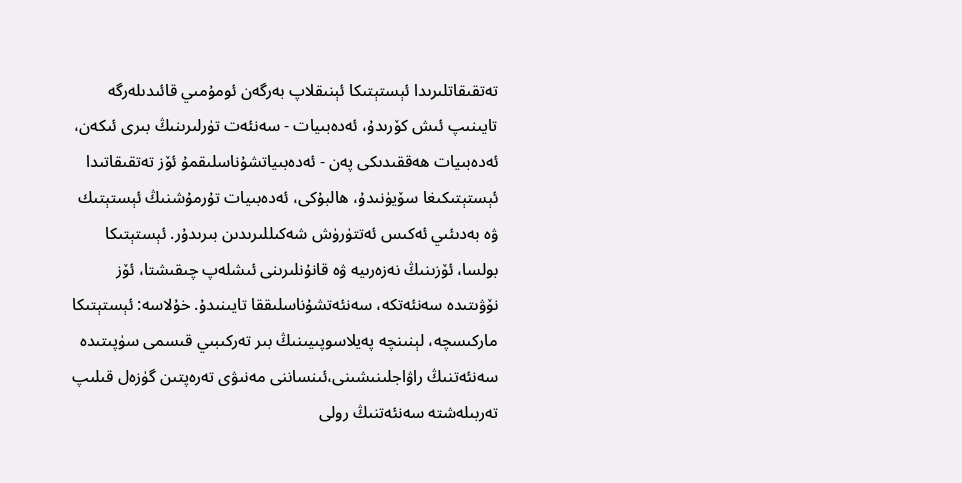تەتقىقاتلىرىدا ئېستېتىكا ئېنىقلاپ بەرگەن ئومۇمىي قائىدىلەرگە تايىنىپ ئىش كۆرىدۇ، ئەدەبىيات - سەنئەت تۈرلىرىنىڭ بىرى ئىكەن، ئەدەبىيات ھەققىدىكى پەن - ئەدەبىياتشۇناسلىقمۇ ئۆز تەتقىقاتىدا ئېستېتىكىغا سۆيۈنىدۇ، ھالبۇكى، ئەدەبىيات تۇرمۇشنىڭ ئېستېتىك ۋە بەدىئىي ئەكىس ئەتتۈرۈش شەكىللىرىدىن بىرىدۇر. ئېستېتىكا بولسا، ئۆزىنىڭ نەزەرىيە ۋە قانۇنلىرىنى ئىشلەپ چىقىشتا، ئۆز نۆۋىتىدە سەنئەتكە، سەنئەتشۇناسلىققا تايىنىدۇ. خۇلاسە: ئېستېتىكا ماركىسچە، لېنىنچە پەيلاسوپىيىنىڭ بىر تەركىبىي قىسمى سۈپىتىدە سەنئەتنىڭ راۋاجلىنىشىنى،ئىنساننى مەنىۋى تەرەپتىن گۈزەل قىلىپ تەربىلەشتە سەنئەتنىڭ رولى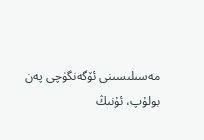مەسىلىسىنى ئۆگەنگۈچى پەن بولۇپ، ئۇنىڭ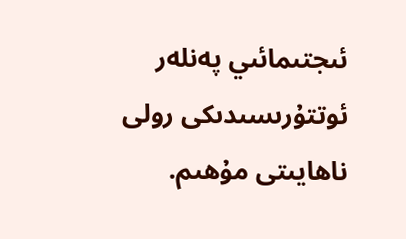ئىجتىمائىي پەنلەر ئوتتۇرىسىدىكى رولى ناھايىتى مۇھىم.